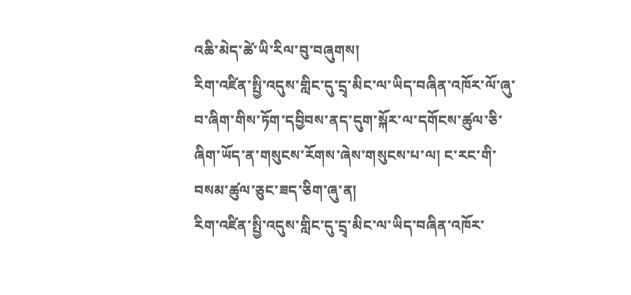འཆི་མེད་ཚེ་ཡི་རིལ་བུ་བཞུགས།
རིག་འཛིན་སྤྱི་འདུས་གླིང་དུ་དྲྭ་མིང་ལ་ཡིད་བཞིན་འཁོར་ལོ་ཞུ་བ་ཞིག་གིས་ཏོག་དབྱིབས་ནད་དུག་སྐོར་ལ་དགོངས་ཚུལ་ཅི་ཞིག་ཡོད་ན་གསུངས་རོགས་ཞེས་གསུངས་པ་ལ། ང་རང་གི་བསམ་ཚུལ་ཅུང་ཟད་ཅིག་ཞུ་ན།
རིག་འཛིན་སྤྱི་འདུས་གླིང་དུ་དྲྭ་མིང་ལ་ཡིད་བཞིན་འཁོར་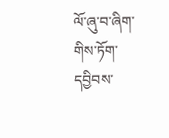ལོ་ཞུ་བ་ཞིག་གིས་ཏོག་དབྱིབས་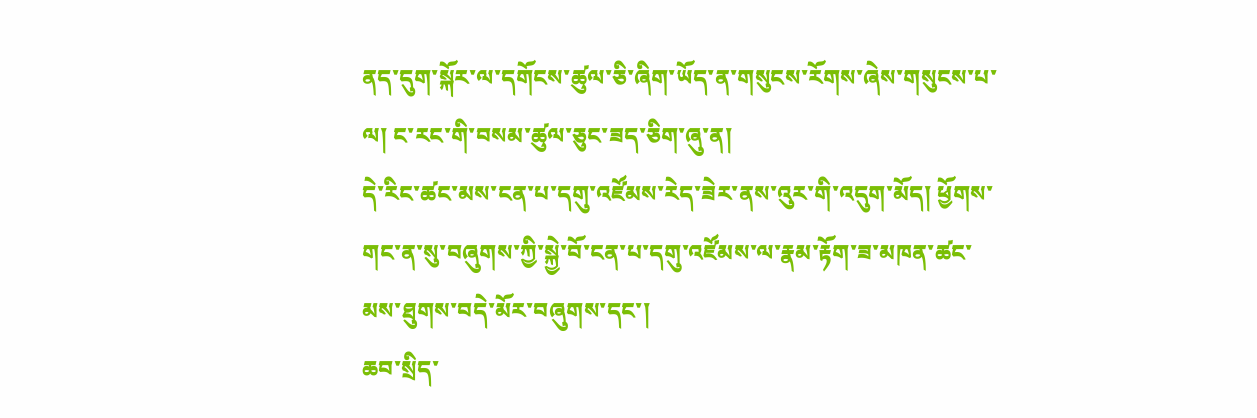ནད་དུག་སྐོར་ལ་དགོངས་ཚུལ་ཅི་ཞིག་ཡོད་ན་གསུངས་རོགས་ཞེས་གསུངས་པ་ལ། ང་རང་གི་བསམ་ཚུལ་ཅུང་ཟད་ཅིག་ཞུ་ན།
དེ་རིང་ཚང་མས་ངན་པ་དགུ་འཛོམས་རེད་ཟེར་ནས་འུར་གི་འདུག་མོད། ཕྱོགས་གང་ན་སུ་བཞུགས་ཀྱི་སྐྱེ་བོ་ངན་པ་དགུ་འཛོམས་ལ་རྣམ་རྟོག་ཟ་མཁན་ཚང་མས་ཐུགས་བདེ་མོར་བཞུགས་དང་།
ཆབ་སྲིད་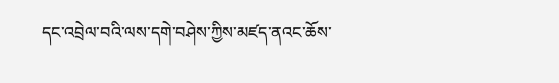དང་འབྲེལ་བའི་ལས་དགེ་བཤེས་ཀྱིས་མཛད་ནའང་ཆོས་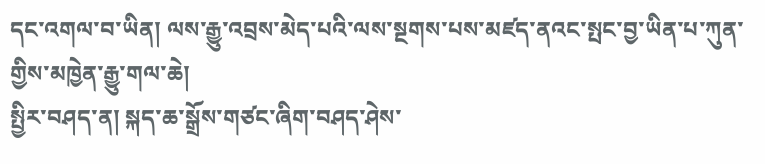དང་འགལ་བ་ཡིན། ལས་རྒྱུ་འབྲས་མེད་པའི་ལས་སྔགས་པས་མཛད་ནའང་སྤང་བྱ་ཡིན་པ་ཀུན་གྱིས་མཁྱེན་རྒྱུ་གལ་ཆེ།
སྤྱིར་བཤད་ན། སྐད་ཆ་སྒྲོས་གཙང་ཞིག་བཤད་ཤེས་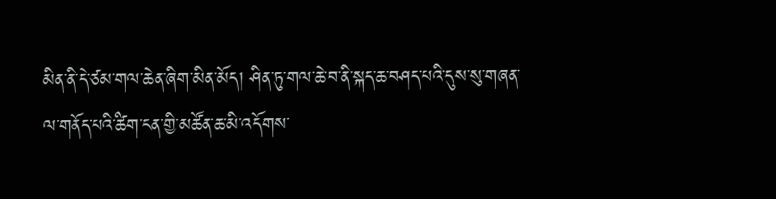མིན་ནི་དེ་ཙམ་གལ་ཆེན་ཞིག་མིན་མོད། ཤིན་ཏུ་གལ་ཆེ་བ་ནི་སྐད་ཆ་བཤད་པའི་དུས་སུ་གཞན་ལ་གནོད་པའི་ཚིག་ངན་གྱི་མཚོན་ཆ་མི་འདོགས་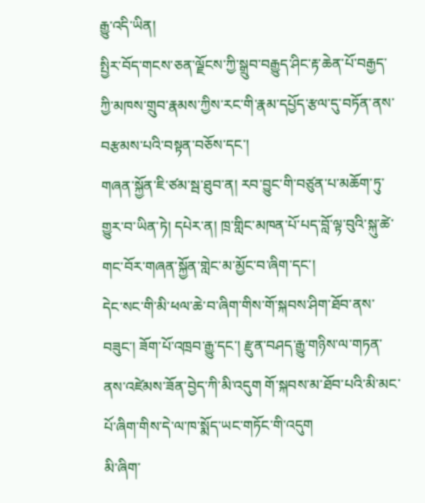རྒྱུ་འདི་ཡིན།
སྤྱིར་བོད་གངས་ཅན་ལྗོངས་ཀྱི་སྒྲུབ་བརྒྱུད་ཤིང་རྟ་ཆེན་པོ་བརྒྱད་ཀྱི་མཁས་གྲུབ་རྣམས་ཀྱིས་རང་གི་རྣམ་དཔྱོད་རྩལ་དུ་བཏོན་ནས་བརྩམས་པའི་བསྟན་བཅོས་དང་།
གཞན་སྐྱོན་ཇི་ཙམ་སྦ་ཐུབ་ན། རབ་བྱུང་གི་བཙུན་པ་མཆོག་ཏུ་གྱུར་བ་ཡིན་ཏེ། དཔེར་ན། ཁྲ་གླིང་མཁན་པོ་པད་བློ་ལྟ་བུའི་སྐུ་ཚེ་གང་བོར་གཞན་སྐྱོན་གླེང་མ་མྱོང་བ་ཞིག་དང་།
དེང་སང་གི་མི་ཕལ་ཆེ་བ་ཞིག་གིས་གོ་སྐབས་ཤིག་ཐོབ་ནས་བཟུང་། ཟོག་པོ་འཁྲབ་རྒྱུ་དང་། རྫུན་བཤད་རྒྱུ་གཉིས་ལ་གཏན་ནས་འཛེམས་ཟོན་བྱེད་ཀི་མི་འདུག གོ་སྐབས་མ་ཐོབ་པའི་མི་མང་པོ་ཞིག་གིས་དེ་ལ་ཁ་སྨོད་ཡང་གཏོང་གི་འདུག
མི་ཞིག་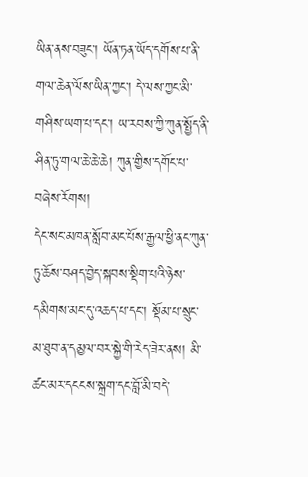ཡིན་ནས་བཟུང་། ཡོན་ཏན་ཡོད་དགོས་པ་ནི་གལ་ཆེན་ལོས་ཡིན་ཀྱང་། དེ་ལས་ཀྱང་མི་གཤིས་ཡག་པ་དང་། ཡ་རབས་ཀྱི་ཀུན་སྤྱོད་ནི་ཤིན་ཏུ་གལ་ཆེ་ཆེ་ཆེ། ཀུན་གྱིས་དགོང་པ་བཞེས་རོགས།
དེང་སང་མཁན་སློབ་མང་པོས་རྒྱལ་ཕྱི་ནང་ཀུན་ཏུ་ཆོས་བཤད་བྱེད་སྐབས་སྡིག་པའི་ཉེས་དམིགས་མང་དུ་འཆད་པ་དང་། སྡོམ་པ་སྲུང་མ་ཐུབ་ན་དམྱལ་བར་སྐྱེ་གི་རེད་ཟེར་ནས། མི་ཚང་མར་དངངས་སྐྲག་དང་བློ་མི་བདེ་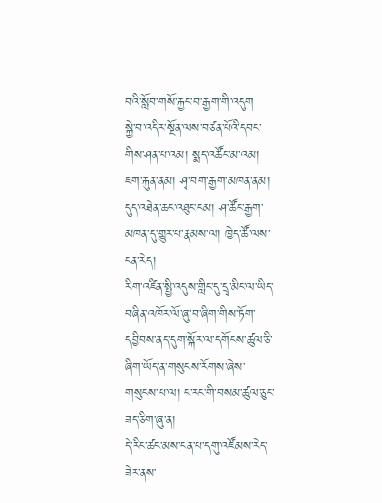བའི་སློབ་གསོ་རྐྱང་བ་རྒྱག་གི་འདུག
སྐྱེ་བ་འདིར་སྔོན་ལས་བཙན་པོའི་དབང་གིས་ཤན་པ་འམ། སྨད་འཚོང་མ་འམ། ཇག་རྐུན་ནམ། ཤྭ་བག་རྒྱག་མཁན་ནམ། དུད་འཐེན་ཆང་འཐུང་ངམ། ཤ་ཚོང་རྒྱག་མཁན་དུ་གྱུར་པ་རྣམས་ལ། ཁྱེད་ཚོ་ལས་ངན་རེད།
རིག་འཛིན་སྤྱི་འདུས་གླིང་དུ་དྲྭ་མིང་ལ་ཡིད་བཞིན་འཁོར་ལོ་ཞུ་བ་ཞིག་གིས་ཏོག་དབྱིབས་ནད་དུག་སྐོར་ལ་དགོངས་ཚུལ་ཅི་ཞིག་ཡོད་ན་གསུངས་རོགས་ཞེས་གསུངས་པ་ལ། ང་རང་གི་བསམ་ཚུལ་ཅུང་ཟད་ཅིག་ཞུ་ན།
དེ་རིང་ཚང་མས་ངན་པ་དགུ་འཛོམས་རེད་ཟེར་ནས་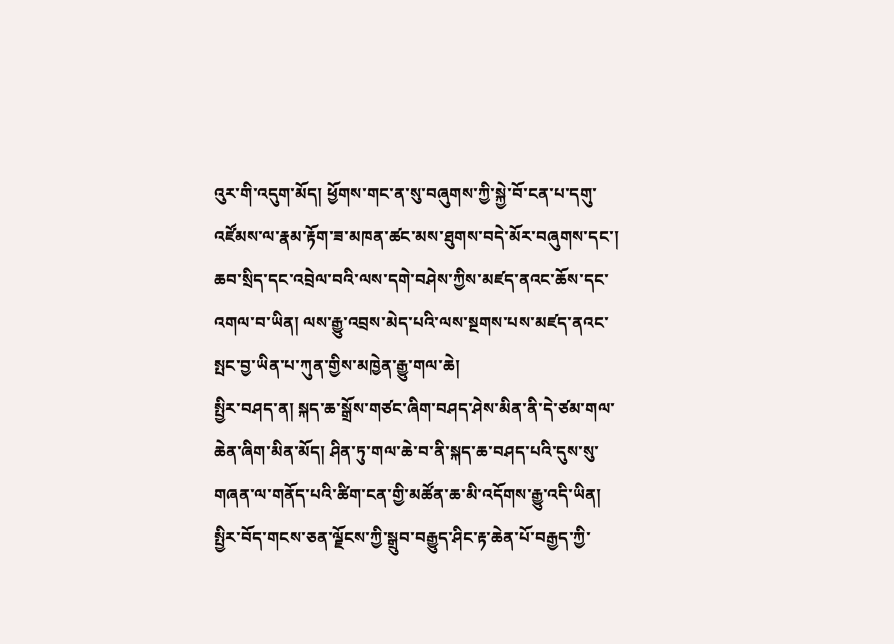འུར་གི་འདུག་མོད། ཕྱོགས་གང་ན་སུ་བཞུགས་ཀྱི་སྐྱེ་བོ་ངན་པ་དགུ་འཛོམས་ལ་རྣམ་རྟོག་ཟ་མཁན་ཚང་མས་ཐུགས་བདེ་མོར་བཞུགས་དང་།
ཆབ་སྲིད་དང་འབྲེལ་བའི་ལས་དགེ་བཤེས་ཀྱིས་མཛད་ནའང་ཆོས་དང་འགལ་བ་ཡིན། ལས་རྒྱུ་འབྲས་མེད་པའི་ལས་སྔགས་པས་མཛད་ནའང་སྤང་བྱ་ཡིན་པ་ཀུན་གྱིས་མཁྱེན་རྒྱུ་གལ་ཆེ།
སྤྱིར་བཤད་ན། སྐད་ཆ་སྒྲོས་གཙང་ཞིག་བཤད་ཤེས་མིན་ནི་དེ་ཙམ་གལ་ཆེན་ཞིག་མིན་མོད། ཤིན་ཏུ་གལ་ཆེ་བ་ནི་སྐད་ཆ་བཤད་པའི་དུས་སུ་གཞན་ལ་གནོད་པའི་ཚིག་ངན་གྱི་མཚོན་ཆ་མི་འདོགས་རྒྱུ་འདི་ཡིན།
སྤྱིར་བོད་གངས་ཅན་ལྗོངས་ཀྱི་སྒྲུབ་བརྒྱུད་ཤིང་རྟ་ཆེན་པོ་བརྒྱད་ཀྱི་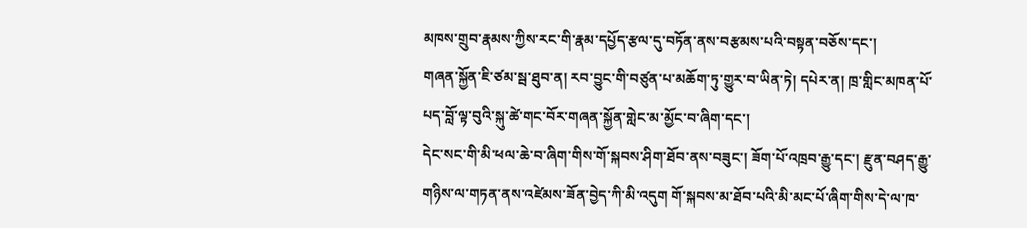མཁས་གྲུབ་རྣམས་ཀྱིས་རང་གི་རྣམ་དཔྱོད་རྩལ་དུ་བཏོན་ནས་བརྩམས་པའི་བསྟན་བཅོས་དང་།
གཞན་སྐྱོན་ཇི་ཙམ་སྦ་ཐུབ་ན། རབ་བྱུང་གི་བཙུན་པ་མཆོག་ཏུ་གྱུར་བ་ཡིན་ཏེ། དཔེར་ན། ཁྲ་གླིང་མཁན་པོ་པད་བློ་ལྟ་བུའི་སྐུ་ཚེ་གང་བོར་གཞན་སྐྱོན་གླེང་མ་མྱོང་བ་ཞིག་དང་།
དེང་སང་གི་མི་ཕལ་ཆེ་བ་ཞིག་གིས་གོ་སྐབས་ཤིག་ཐོབ་ནས་བཟུང་། ཟོག་པོ་འཁྲབ་རྒྱུ་དང་། རྫུན་བཤད་རྒྱུ་གཉིས་ལ་གཏན་ནས་འཛེམས་ཟོན་བྱེད་ཀི་མི་འདུག གོ་སྐབས་མ་ཐོབ་པའི་མི་མང་པོ་ཞིག་གིས་དེ་ལ་ཁ་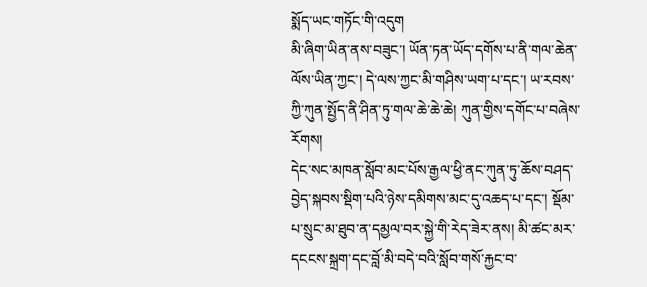སྨོད་ཡང་གཏོང་གི་འདུག
མི་ཞིག་ཡིན་ནས་བཟུང་། ཡོན་ཏན་ཡོད་དགོས་པ་ནི་གལ་ཆེན་ལོས་ཡིན་ཀྱང་། དེ་ལས་ཀྱང་མི་གཤིས་ཡག་པ་དང་། ཡ་རབས་ཀྱི་ཀུན་སྤྱོད་ནི་ཤིན་ཏུ་གལ་ཆེ་ཆེ་ཆེ། ཀུན་གྱིས་དགོང་པ་བཞེས་རོགས།
དེང་སང་མཁན་སློབ་མང་པོས་རྒྱལ་ཕྱི་ནང་ཀུན་ཏུ་ཆོས་བཤད་བྱེད་སྐབས་སྡིག་པའི་ཉེས་དམིགས་མང་དུ་འཆད་པ་དང་། སྡོམ་པ་སྲུང་མ་ཐུབ་ན་དམྱལ་བར་སྐྱེ་གི་རེད་ཟེར་ནས། མི་ཚང་མར་དངངས་སྐྲག་དང་བློ་མི་བདེ་བའི་སློབ་གསོ་རྐྱང་བ་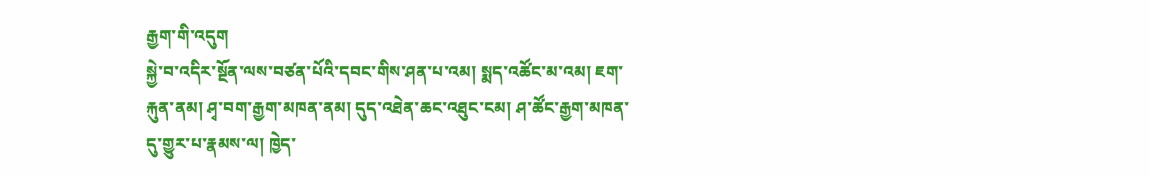རྒྱག་གི་འདུག
སྐྱེ་བ་འདིར་སྔོན་ལས་བཙན་པོའི་དབང་གིས་ཤན་པ་འམ། སྨད་འཚོང་མ་འམ། ཇག་རྐུན་ནམ། ཤྭ་བག་རྒྱག་མཁན་ནམ། དུད་འཐེན་ཆང་འཐུང་ངམ། ཤ་ཚོང་རྒྱག་མཁན་དུ་གྱུར་པ་རྣམས་ལ། ཁྱེད་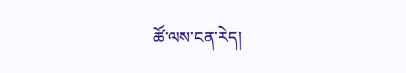ཚོ་ལས་ངན་རེད།